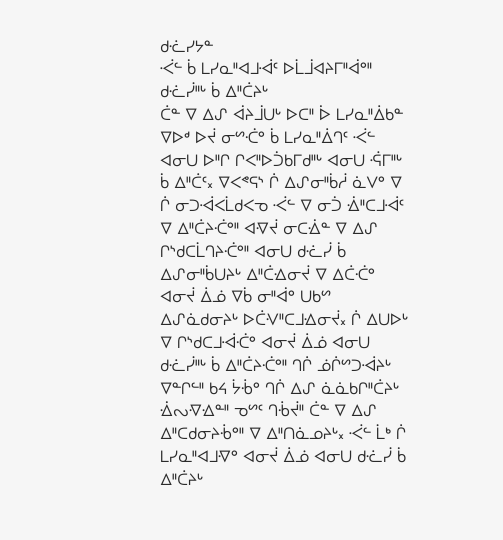ᑯᓨᓯᔭᓐ
ᑆᓪ ᑳ ᒪᓯᓇᐦᐊᒧᐙᑦ ᐅᒫᒨᐊᔨᒥᐦᐋᐤᐦ ᑯᓨᓰᐦᒡ ᑳ ᐃᐦᑖᔨᒡ
ᑖᓐ ᐁ ᐃᔑ ᐋᔨᒨᑌᒡ ᐅᑕᐦ ᐆ ᒪᓯᓇᐦᐄᑲᓐ
ᐁᐅᒄ ᐅᔫ ᓂᔥᑣᐤ ᑳ ᒪᓯᓇᐦᐄᒉᑦ ᑆᓪ ᐊᓂᑌ ᐅᐦᒋ ᒋᐸᐦᐅᑑᑲᒥᑯᐦᒡ ᐊᓂᑌ ᕎᒥᐦᒡ ᑳ ᐃᐦᑖᑦ᙮ ᐁᐸᕝᕋᔅ ᒌ ᐃᔑᓂᐦᑳᓲ ᓈᐯᐤ ᐁ ᒌ ᓂᑐᐙᐸᒫᑯᐸᓀ ᑆᓪ ᐁ ᓂᑑ ᐐᐦᑕᒧᐙᑦ ᐁ ᐃᐦᑖᔨᑣᐤᐦ ᐊᐌᔫ ᓂᑕᐐᓐ ᐁ ᐃᔑ ᒋᔅᑯᑕᒫᒉᔨᑣᐤᐦ ᐊᓂᑌ ᑯᓨᓰ ᑳ ᐃᔑᓂᐦᑳᑌᔨᒡ ᐃᐦᑖᐎᓂᔫ ᐁ ᐃᑖᑣᐤ ᐊᓂᔫ ᐄᓅ ᐁᑳ ᓂᐦᐋᐤ ᑌᑲᔥ ᐃᔑᓈᑯᓂᔨᒡ ᐅᑖᐺᐦᑕᒧᐎᓂᔫ᙮ ᒌ ᐃᑌᐅᒡ ᐁ ᒋᔅᑯᑕᒧᐙᑣᐤ ᐊᓂᔫ ᐄᓅ ᐊᓂᑌ ᑯᓨᓰᐦᒡ ᑳ ᐃᐦᑖᔨᑣᐤᐦ ᒉᒌ ᓅᒌᔥᑐᐙᔨᒡ ᐁᓐᒋᓪᐦ ᑲᔦ ᔮᒀᐤ ᒉᒌ ᐃᔑ ᓈᓈᑲᒋᐦᑖᔨᒡ ᐐᔓᐌᐎᓐᐦ ᓀᔥᑦ ᒉᒀᔫᐦ ᑖᓐ ᐁ ᐃᔑ ᐃᐦᑕᑯᓂᔨᒀᐤᐦ ᐁ ᐃᐦᑎᓈᓄᔨᒡ᙮ ᑆᓪ ᒫᒃ ᒌ ᒪᓯᓇᐦᐊᒧᐌᐤ ᐊᓂᔫ ᐄᓅ ᐊᓂᑌ ᑯᓨᓰ ᑳ ᐃᐦᑖᔨᒡ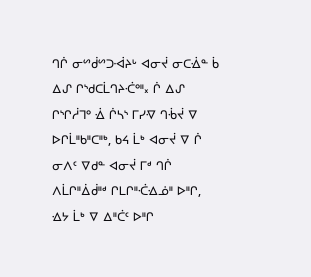ᒉᒌ ᓂᔥᑰᔥᑐᐙᔨᒡ ᐊᓂᔫ ᓂᑕᐐᓐ ᑳ ᐃᔑ ᒋᔅᑯᑕᒫᒉᔨᑣᐤᐦ᙮ ᒌ ᐃᔑ ᒋᔅᒋᓲᒣᐤ ᐐ ᒌᓴᔅ ᒥᓯᐌ ᒉᒀᔫ ᐁ ᐅᒋᒫᐦᑲᐦᑕᐦᒃ, ᑲᔦ ᒫᒃ ᐊᓂᔫ ᐁ ᒌ ᓂᐱᑦ ᐁᑯᓐ ᐊᓂᔫ ᒥᒄ ᒉᒌ ᐱᒫᒋᐦᐄᑰᐦᒄ ᒋᒪᒋᐦᑣᐎᓅᐦ ᐅᐦᒋ, ᐎᔭ ᒫᒃ ᐁ ᐃᐦᑖᑦ ᐅᐦᒋ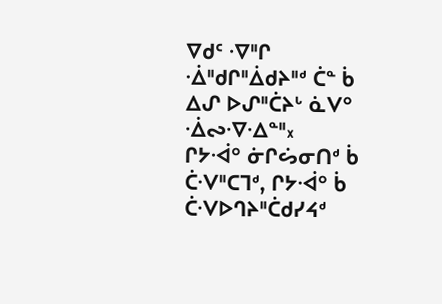ᐁᑯᑦ ᐌᐦᒋ ᐐᐦᑯᒋᐦᐄᑯᔨᐦᒄ ᑖᓐ ᑳ ᐃᔑ ᐅᔑᐦᑖᔨᒡ ᓈᐯᐤ ᐐᔓᐌᐎᓐᐦ᙮
ᒋᔭᐙᐤ ᓃᒋᔖᓂᑎᒄ ᑳ ᑖᐺᐦᑕᒣᒄ, ᒋᔭᐙᐤ ᑳ ᑖᐺᐅᒉᔨᐦᑖᑯᓯᔦᒄ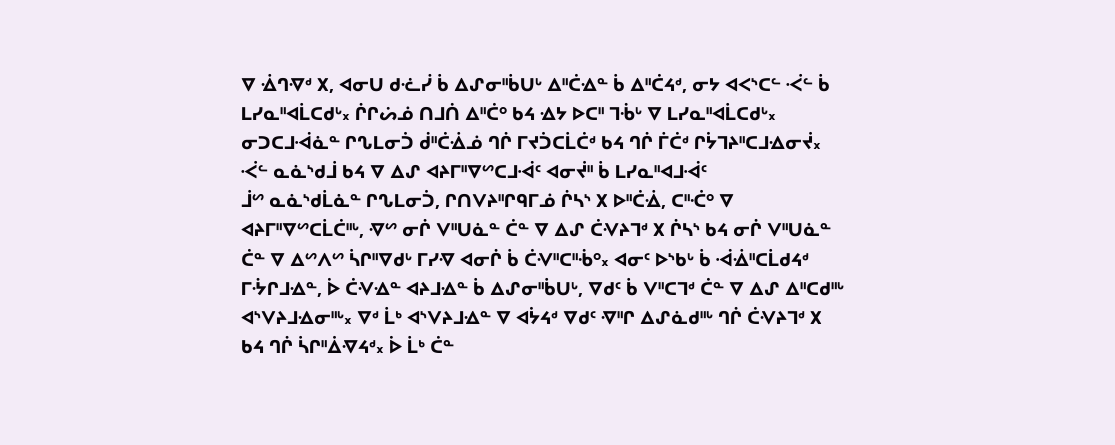ᐁ ᐐᒉᐌᒄ ᙭, ᐊᓂᑌ ᑯᓨᓰ ᑳ ᐃᔑᓂᐦᑳᑌᒡ ᐃᐦᑖᐎᓐ ᑳ ᐃᐦᑖᔦᒄ, ᓂᔭ ᐊᐸᔅᑕᓪ ᑆᓪ ᑳ ᒪᓯᓇᐦᐊᒫᑕᑯᒡ᙮ ᒌᒋᔖᓅ ᑎᒧᑏ ᐃᐦᑖᐤ ᑲᔦ ᐎᔭ ᐅᑕᐦ ᒣᒀᒡ ᐁ ᒪᓯᓇᐦᐊᒫᑕᑯᒡ᙮ ᓂᑐᑕᒧᐙᓈᓐ ᒋᔐᒪᓂᑑ ᑰᐦᑖᐐᓅ ᒉᒌ ᒥᔪᑑᑕᒫᑖᒄ ᑲᔦ ᒉᒌ ᒦᑖᒄ ᒋᔮᒣᔨᐦᑕᒧᐎᓂᔫ᙮
ᑆᓪ ᓇᓈᔅᑯᒨ ᑲᔦ ᐁ ᐃᔑ ᐊᔨᒥᐦᐁᔥᑕᒧᐙᑦ ᐊᓂᔫᐦ ᑳ ᒪᓯᓇᐦᐊᒧᐙᑦ
ᒨᔥ ᓇᓈᔅᑯᒫᓈᓐ ᒋᔐᒪᓂᑑ, ᒋᑎᐯᔨᐦᒋᑫᒥᓅ ᒌᓴᔅ ᙭ ᐅᐦᑖᐐ, ᑕᐦᑣᐤ ᐁ ᐊᔨᒥᐦᐁᔥᑕᒫᑖᐦᒡ, ᐌᔥ ᓂᒌ ᐯᐦᑌᓈᓐ ᑖᓐ ᐁ ᐃᔑ ᑖᐺᔨᒣᒄ ᙭ ᒌᓴᔅ ᑲᔦ ᓂᒌ ᐯᐦᑌᓈᓐ ᑖᓐ ᐁ ᐃᔥᐱᔥ ᓵᒋᐦᐁᑯᒡ ᒥᓯᐌ ᐊᓂᒌ ᑳ ᑖᐺᐦᑕᐦᒀᐤ᙮ ᐊᓂᑦ ᐅᔅᑲᒡ ᑳ ᐙᐐᐦᑕᒫᑯᔦᒄ ᒥᔻᒋᒧᐎᓐ, ᐆ ᑖᐺᐎᓐ ᐊᔨᒧᐎᓐ ᑳ ᐃᔑᓂᐦᑳᑌᒡ, ᐁᑯᑦ ᑳ ᐯᐦᑕᒣᒄ ᑖᓐ ᐁ ᐃᔑ ᐃᐦᑕᑯᐦᒡ ᐊᔅᐯᔨᒧᐎᓂᐦᒡ᙮ ᐁᒄ ᒫᒃ ᐊᔅᐯᔨᒧᐎᓐ ᐁ ᐊᔮᔦᒄ ᐁᑯᑦ ᐌᐦᒋ ᐃᔑᓈᑯᐦᒡ ᒉᒌ ᑖᐺᔨᒣᒄ ᙭ ᑲᔦ ᒉᒌ ᓵᒋᐦᐄᐌᔦᒄ᙮ ᐆ ᒫᒃ ᑖᓐ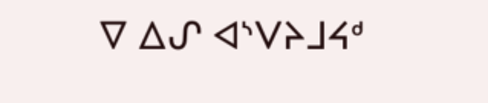ᐁ ᐃᔑ ᐊᔅᐯᔨᒧᔦᒄ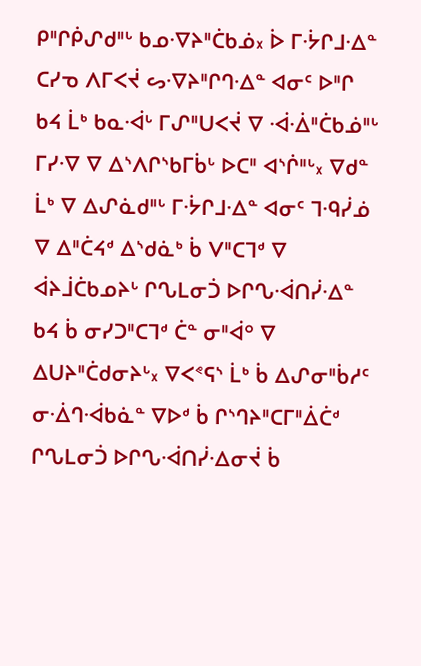ᑭᐦᒋᑮᔑᑯᐦᒡ ᑲᓄᐌᔨᐦᑖᑲᓅ᙮ ᐆ ᒥᔻᒋᒧᐎᓐ ᑕᓯᓀ ᐱᒥᐸᔫ ᔕᐌᔨᐦᒋᒉᐎᓐ ᐊᓂᑦ ᐅᐦᒋ ᑲᔦ ᒫᒃ ᑲᓇᐙᒡ ᒥᔑᐦᑌᐸᔫ ᐁ ᐙᐐᐦᑖᑲᓅᐦᒡ ᒥᓯᐌ ᐁ ᐃᔅᐱᒋᔅᑲᒥᑳᒡ ᐅᑕᐦ ᐊᔅᒌᐦᒡ᙮ ᐁᑯᓐ ᒫᒃ ᐁ ᐃᔑᓈᑯᐦᒡ ᒥᔻᒋᒧᐎᓐ ᐊᓂᑦ ᒣᑴᓰᓅ ᐁ ᐃᐦᑖᔦᒄ ᐃᔅᑯᓈᒃ ᑳ ᐯᐦᑕᒣᒄ ᐁ ᐋᔨᒨᑖᑲᓄᔨᒡ ᒋᔐᒪᓂᑑ ᐅᒋᔐᐙᑎᓰᐎᓐ ᑲᔦ ᑳ ᓂᓯᑐᐦᑕᒣᒄ ᑖᓐ ᓂᐦᐋᐤ ᐁ ᐃᑌᔨᐦᑖᑯᓂᔨᒡ᙮ ᐁᐸᕝᕋᔅ ᒫᒃ ᑳ ᐃᔑᓂᐦᑳᓱᑦ ᓂᐐᒉᐙᑲᓈᓐ ᐁᐅᒄ ᑳ ᒋᔅᒉᔨᐦᑕᒥᐦᐄᑖᒄ ᒋᔐᒪᓂᑑ ᐅᒋᔐᐙᑎᓰᐎᓂᔫ ᑳ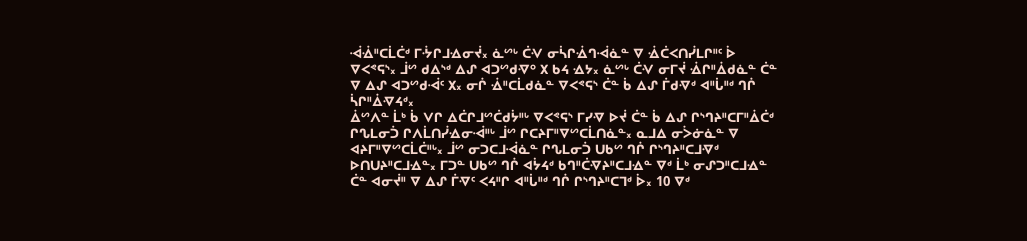ᐙᐐᐦᑕᒫᑖᒄ ᒥᔻᒋᒧᐎᓂᔫ᙮ ᓈᔥᒡ ᑖᐺ ᓂᓵᒋᐐᒉᐙᓈᓐ ᐁ ᐐᑖᐸᑎᓰᒪᒋᐦᑦ ᐆ ᐁᐸᕝᕋᔅ᙮ ᒨᔥ ᑯᐃᔅᒄ ᐃᔑ ᐊᑐᔥᑯᐌᐤ ᙭ ᑲᔦ ᐎᔭ᙮ ᓈᔥᒡ ᑖᐺ ᓂᒥᔫ ᐐᒋᐦᐄᑯᓈᓐ ᑖᓐ ᐁ ᐃᔑ ᐊᑐᔥᑯᐙᑦ ᙭᙮ ᓂᒌ ᐐᐦᑕᒫᑯᓈᓐ ᐁᐸᕝᕋᔅ ᑖᓐ ᑳ ᐃᔑ ᒦᑯᐌᒄ ᐊᐦᒑᐦᒄ ᒉᒌ ᓵᒋᐦᐄᐌᔦᒄ᙮
ᐄᔥᐱᓐ ᒫᒃ ᑳ ᐯᒋ ᐃᑖᒋᒧᔥᑖᑯᔮᐦᒡ ᐁᐸᕝᕋᔅ ᒥᓯᐌ ᐅᔫ ᑖᓐ ᑳ ᐃᔑ ᒋᔅᒉᔨᐦᑕᒥᐦᐄᑖᒄ ᒋᔐᒪᓂᑑ ᒋᐱᒫᑎᓰᐎᓂᐙᐦᒡ ᒨᔥ ᒋᑕᔨᒥᐦᐁᔥᑕᒫᑎᓈᓐ᙮ ᓇᒧᐃ ᓂᐴᓃᓈᓐ ᐁ ᐊᔨᒥᐦᐁᔥᑕᒫᑖᐦᒡ᙮ ᒨᔥ ᓂᑐᑕᒧᐙᓈᓐ ᒋᔐᒪᓂᑑ ᑌᑲᔥ ᒉᒌ ᒋᔅᒉᔨᐦᑕᒧᐌᒄ ᐅᑎᑌᔨᐦᑕᒧᐎᓐ᙮ ᒥᑐᓐ ᑌᑲᔥ ᒉᒌ ᐊᔮᔦᒄ ᑲᒉᐦᑖᐌᔨᐦᑕᒧᐎᓐ ᐁᒄ ᒫᒃ ᓂᔑᑐᐦᑕᒧᐎᓐ ᑖᓐ ᐊᓂᔫᐦ ᐁ ᐃᔑ ᒦᐌᑦ ᐸᔦᐦᒋ ᐊᐦᒑᐦᒄ ᒉᒌ ᒋᔅᒉᔨᐦᑕᒣᒄ ᐆ᙮ 10 ᐁᒄ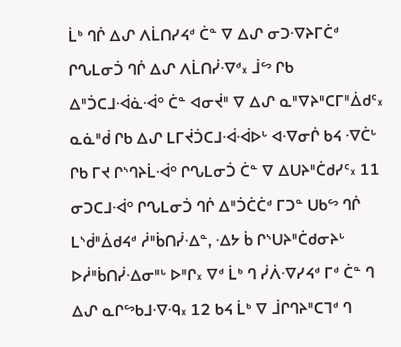ᒫᒃ ᒉᒌ ᐃᔑ ᐱᒫᑎᓯᔦᒄ ᑖᓐ ᐁ ᐃᔑ ᓂᑐᐌᔨᒥᑖᒄ ᒋᔐᒪᓂᑑ ᒉᒌ ᐃᔑ ᐱᒫᑎᓰᐌᒄ᙮ ᒨᔥ ᒋᑲ ᐃᐦᑑᑕᒧᐙᓈᐙᐤ ᑖᓐ ᐊᓂᔫᐦ ᐁ ᐃᔑ ᓇᐦᐁᔨᐦᑕᒥᐦᐄᑯᑦ᙮ ᓇᓈᐦᑰ ᒋᑲ ᐃᔑ ᒪᒥᔫᑑᑕᒧᐙᐙᐅᒡ ᐊᐌᓂᒌ ᑲᔦ ᐌᑖᒡ ᒋᑲ ᒥᔪ ᒋᔅᒉᔨᒫᐙᐤ ᒋᔐᒪᓂᑑ ᑖᓐ ᐁ ᐃᑌᔨᐦᑖᑯᓯᑦ᙮ 11 ᓂᑐᑕᒧᐙᐤ ᒋᔐᒪᓂᑑ ᒉᒌ ᐃᐦᑑᑖᑖᒄ ᒥᑐᓐ ᑌᑲᔥ ᒉᒌ ᒪᔅᑰᐦᐄᑯᔦᒄ ᓲᐦᑳᑎᓰᐎᓐ, ᐎᔭ ᑳ ᒋᔅᑌᔨᐦᑖᑯᓂᔨᒡ ᐅᓲᐦᑳᑎᓰᐎᓂᐦᒡ ᐅᐦᒋ᙮ ᐁᒄ ᒫᒃ ᒉ ᓰᐲᐌᓯᔦᒄ ᒥᒄ ᑖᓐ ᒉ ᐃᔑ ᓇᒋᔥᑲᒧᐌᑴ᙮ 12 ᑲᔦ ᒫᒃ ᐁ ᒨᒋᒉᔨᐦᑕᒣᒄ ᒉ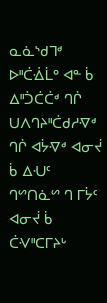ᓇᓈᔅᑯᒣᒄ ᐅᐦᑖᐐᒫᐤ ᐊᓐ ᑳ ᐃᐦᑑᑖᑖᒄ ᒉᒌ ᑌᐱᒉᔨᐦᑖᑯᓱᐌᒄ ᒉᒌ ᐊᔮᐌᒄ ᐊᓂᔫ ᑳ ᐃᑗᑦ ᒉᔥᑎᓈᔥ ᒉ ᒥᔮᑦ ᐊᓂᔫ ᑳ ᑖᐺᐦᑕᒥᔨᒡ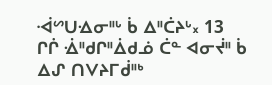ᐙᔥᑌᐎᓂᐦᒡ ᑳ ᐃᐦᑖᔨᒡ᙮ 13 ᒋᒌ ᐐᐦᑯᒋᐦᐄᑯᓅ ᑖᓐ ᐊᓂᔫᐦ ᑳ ᐃᔑ ᑎᐯᔨᒥᑰᐦᒃ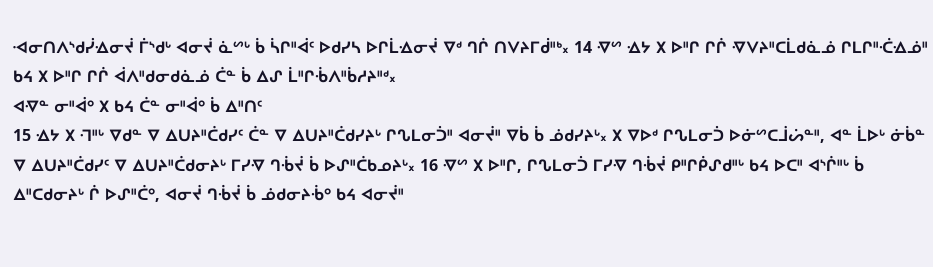ᐗᓂᑎᐱᔅᑯᓰᐎᓂᔫ ᒦᔅᑯᒡ ᐊᓂᔫ ᓈᔥᒡ ᑳ ᓵᒋᐦᐋᑦ ᐅᑯᓯᓴ ᐅᒋᒫᐎᓂᔫ ᐁᒄ ᒉᒌ ᑎᐯᔨᒥᑰᐦᒃ᙮ 14 ᐌᔥ ᐎᔭ ᙭ ᐅᐦᒋ ᒋᒌ ᐌᐯᔨᐦᑕᒫᑯᓈᓅ ᒋᒪᒋᐦᑣᐎᓅᐦ ᑲᔦ ᙭ ᐅᐦᒋ ᒋᒌ ᐋᐱᐦᑯᓂᑯᓈᓅ ᑖᓐ ᑳ ᐃᔑ ᒫᐦᒋᒀᐱᐦᑳᓱᔨᐦᒄ᙮
ᐊᐌᓐ ᓂᐦᐋᐤ ᙭ ᑲᔦ ᑖᓐ ᓂᐦᐋᐤ ᑳ ᐃᐦᑎᑦ
15 ᐎᔭ ᙭ ᒬᐦᒡ ᐁᑯᓐ ᐁ ᐃᑌᔨᐦᑖᑯᓯᑦ ᑖᓐ ᐁ ᐃᑌᔨᐦᑖᑯᓯᔨᒡ ᒋᔐᒪᓂᑑᐦ ᐊᓂᔫᐦ ᐁᑳ ᑳ ᓅᑯᓯᔨᒡ᙮ ᙭ ᐁᐅᒄ ᒋᔐᒪᓂᑑ ᐅᓃᔥᑕᒨᔖᓐᐦ, ᐊᓐ ᒫᐅᒡ ᓃᑳᓐ ᐁ ᐃᑌᔨᐦᑖᑯᓯᑦ ᐁ ᐃᑌᔨᐦᑖᑯᓂᔨᒡ ᒥᓯᐌ ᒉᒀᔫ ᑳ ᐅᔑᐦᑖᑲᓄᔨᒡ᙮ 16 ᐌᔥ ᙭ ᐅᐦᒋ, ᒋᔐᒪᓂᑑ ᒥᓯᐌ ᒉᒀᔫ ᑭᐦᒋᑮᔑᑯᐦᒡ ᑲᔦ ᐅᑕᐦ ᐊᔅᒌᐦᒡ ᑳ ᐃᐦᑕᑯᓂᔨᒡ ᒌ ᐅᔑᐦᑖᐤ, ᐊᓂᔫ ᒉᒀᔫ ᑳ ᓅᑯᓂᔨᒀᐤ ᑲᔦ ᐊᓂᔫᐦ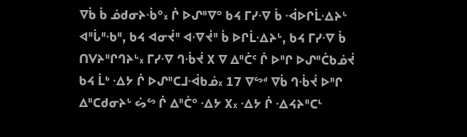ᐁᑳ ᑳ ᓅᑯᓂᔨᒀᐤ᙮ ᒌ ᐅᔑᐦᐁᐤ ᑲᔦ ᒥᓯᐌ ᑳ ᐙᐅᒋᒫᐎᔨᒡ ᐊᐦᒑᐦᑾᐦ, ᑲᔦ ᐊᓂᔫᐦ ᐊᐌᔫᐦ ᑳ ᐅᒋᒫᐎᔨᒡ, ᑲᔦ ᒥᓯᐌ ᑳ ᑎᐯᔨᐦᒋᒉᔨᒡ᙮ ᒥᓯᐌ ᒉᒀᔫ ᙭ ᐁ ᐃᐦᑖᑦ ᒌ ᐅᐦᒋ ᐅᔑᐦᑖᑲᓅᔫ ᑲᔦ ᒫᒃ ᐎᔭ ᒌ ᐅᔑᐦᑕᒧᐙᑲᓅ᙮ 17 ᐁᔥᒄ ᐁᑳ ᒉᒀᔫ ᐅᐦᒋ ᐃᐦᑕᑯᓂᔨᒡ ᔖᔥ ᒌ ᐃᐦᑖᐤ ᐎᔭ ᙭᙮ ᐎᔭ ᒌ ᐎᔦᔨᐦᑕᒻ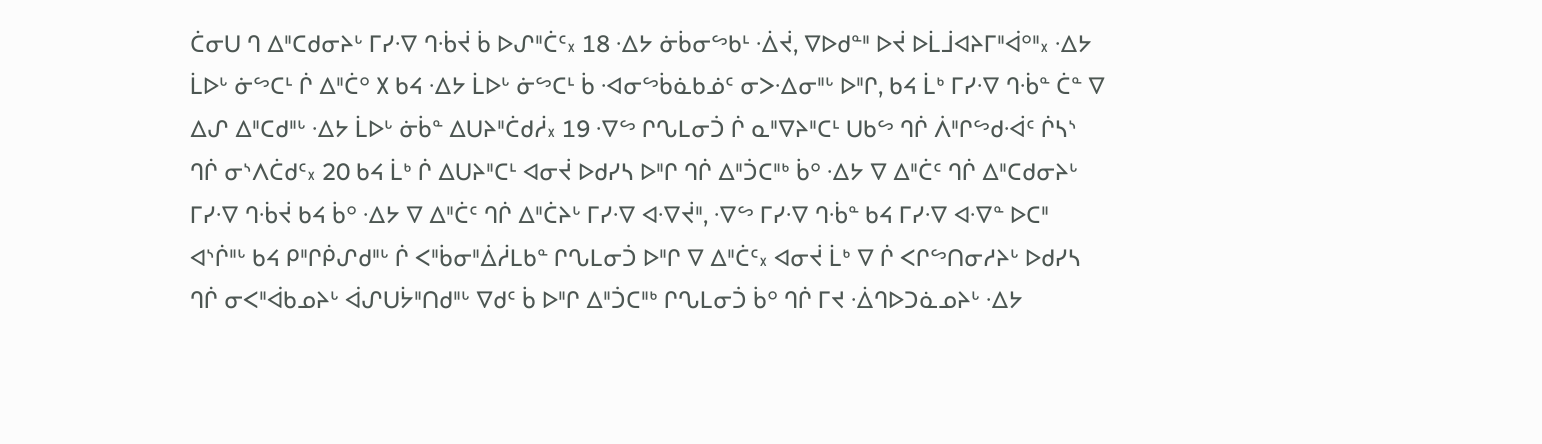ᑖᓂᑌ ᒉ ᐃᐦᑕᑯᓂᔨᒡ ᒥᓯᐌ ᒉᒀᔫ ᑳ ᐅᔑᐦᑖᑦ᙮ 18 ᐎᔭ ᓃᑳᓂᔥᑲᒻ ᐐᔫ, ᐁᐅᑯᓐᐦ ᐅᔫ ᐅᒫᒨᐊᔨᒥᐦᐋᐤᐦ᙮ ᐎᔭ ᒫᐅᒡ ᓃᔥᑕᒻ ᒌ ᐃᐦᑖᐤ ᙭ ᑲᔦ ᐎᔭ ᒫᐅᒡ ᓃᔥᑕᒻ ᑳ ᐗᓂᔥᑳᓈᑲᓅᑦ ᓂᐳᐎᓂᐦᒡ ᐅᐦᒋ, ᑲᔦ ᒫᒃ ᒥᓯᐌ ᒉᒀᓐ ᑖᓐ ᐁ ᐃᔑ ᐃᐦᑕᑯᐦᒡ ᐎᔭ ᒫᐅᒡ ᓃᑳᓐ ᐃᑌᔨᐦᑖᑯᓲ᙮ 19 ᐌᔥ ᒋᔐᒪᓂᑑ ᒌ ᓇᐦᐁᔨᐦᑕᒻ ᑌᑲᔥ ᒉᒌ ᐲᐦᒋᔥᑯᐙᑦ ᒌᓴᔅ ᒉᒌ ᓂᔅᐱᑖᑯᑦ᙮ 20 ᑲᔦ ᒫᒃ ᒌ ᐃᑌᔨᐦᑕᒻ ᐊᓂᔫ ᐅᑯᓯᓴ ᐅᐦᒋ ᒉᒌ ᐃᐦᑑᑕᐦᒃ ᑳᐤ ᐎᔭ ᐁ ᐃᐦᑖᑦ ᒉᒌ ᐃᐦᑕᑯᓂᔨᒡ ᒥᓯᐌ ᒉᒀᔫ ᑲᔦ ᑳᐤ ᐎᔭ ᐁ ᐃᐦᑖᑦ ᒉᒌ ᐃᐦᑖᔨᒡ ᒥᓯᐌ ᐊᐌᔫᐦ, ᐌᔥ ᒥᓯᐌ ᒉᒀᓐ ᑲᔦ ᒥᓯᐌ ᐊᐌᓐ ᐅᑕᐦ ᐊᔅᒌᐦᒡ ᑲᔦ ᑭᐦᒋᑮᔑᑯᐦᒡ ᒌ ᐸᐦᑳᓂᐦᐄᓲᒪᑲᓐ ᒋᔐᒪᓂᑑ ᐅᐦᒋ ᐁ ᐃᐦᑖᑦ᙮ ᐊᓂᔫ ᒫᒃ ᐁ ᒌ ᐸᒋᔥᑎᓂᓱᔨᒡ ᐅᑯᓯᓴ ᒉᒌ ᓂᐸᐦᐋᑲᓄᔨᒡ ᐋᔑᑌᔮᐦᑎᑯᐦᒡ ᐁᑯᑦ ᑳ ᐅᐦᒋ ᐃᐦᑑᑕᐦᒃ ᒋᔐᒪᓂᑑ ᑳᐤ ᒉᒌ ᒥᔪ ᐐᒉᐅᑐᓈᓄᔨᒡ ᐎᔭ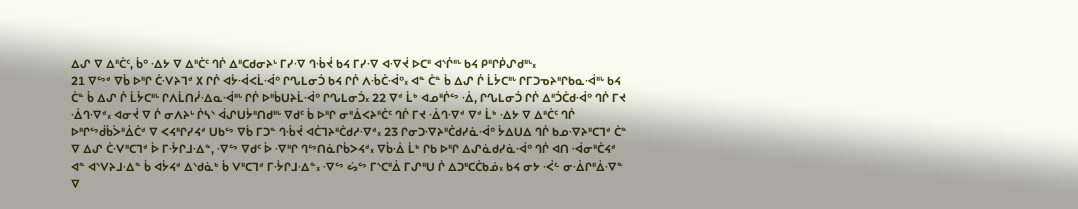ᐃᔑ ᐁ ᐃᐦᑖᑦ, ᑳᐤ ᐎᔭ ᐁ ᐃᐦᑖᑦ ᒉᒌ ᐃᐦᑕᑯᓂᔨᒡ ᒥᓯᐌ ᒉᒀᔫ ᑲᔦ ᒥᓯᐌ ᐊᐌᔫ ᐅᑕᐦ ᐊᔅᒌᐦᒡ ᑲᔦ ᑭᐦᒋᑮᔑᑯᐦᒡ᙮
21 ᐁᔥᒄ ᐁᑳ ᐅᐦᒋ ᑖᐺᔨᒣᒄ ᙭ ᒋᒌ ᐊᔮᐙᐸᒫᐙᐤ ᒋᔐᒪᓂᑑ ᑲᔦ ᒋᒌ ᐱᒀᑖᐙᐤ᙮ ᐊᓐ ᑖᓐ ᑳ ᐃᔑ ᒌ ᒫᔮᑕᐦᒡ ᒋᒥᑐᓀᔨᐦᒋᑲᓇᐙᐦᒡ ᑲᔦ ᑖᓐ ᑳ ᐃᔑ ᒌ ᒫᔮᑕᐦᒡ ᒋᐱᒫᑎᓰᐎᓇᐙᐦᒡ ᒋᒌ ᐅᐦᑳᑌᔨᒫᐙᐤ ᒋᔐᒪᓂᑑ᙮ 22 ᐁᒄ ᒫᒃ ᐊᓄᐦᒌᔥ ᐐ, ᒋᔐᒪᓂᑑ ᒋᒌ ᐃᐦᑑᑖᑯᐙᐤ ᒉᒌ ᒥᔪ ᐐᒉᐌᒄ᙮ ᐊᓂᔫ ᐁ ᒌ ᓂᐱᔨᒡ ᒌᓴᔅ ᐋᔑᑌᔮᐦᑎᑯᐦᒡ ᐁᑯᑦ ᑳ ᐅᐦᒋ ᓂᐦᐄᐸᔨᐦᑖᑦ ᒉᒌ ᒥᔪ ᐐᒉᐌᒄ ᐁᒄ ᒫᒃ ᐎᔭ ᐁ ᐃᐦᑖᑦ ᒉᒌ ᐅᐦᒋᔥᑰᑳᐴᐦᐄᑖᒄ ᐁ ᐸᔦᐦᒋᓯᔦᒄ ᑌᑲᔥ ᐁᑳ ᒥᑐᓐ ᒉᒀᔫ ᐊᑖᒣᔨᐦᑖᑯᓱᐌᒄ᙮ 23 ᒋᓂᑐᐌᔨᐦᑖᑯᓯᓈᐙᐤ ᔮᐃᑌᐃ ᒉᒌ ᑲᓄᐌᔨᐦᑕᒣᒄ ᑖᓐ ᐁ ᐃᔑ ᑖᐺᐦᑕᒣᒄ ᐆ ᒥᔻᒋᒧᐎᓐ, ᐌᔥ ᐁᑯᑦ ᐆ ᐌᐦᒋ ᒉᔥᑎᓈᒋᑳᐳᔦᒄ᙮ ᐁᑳᐐ ᒫᒃ ᒋᑲ ᐅᐦᒋ ᐃᔑᓈᑯᓯᓈᐙᐤ ᒉᒌ ᐊᑎ ᐙᓂᐦᑖᔦᒄ ᐊᓐ ᐊᔅᐯᔨᒧᐎᓐ ᑳ ᐊᔮᔦᒄ ᐃᔅᑯᓈᒃ ᑳ ᐯᐦᑕᒣᒄ ᒥᔻᒋᒧᐎᓐ᙮ ᐌᔥ ᔖᔥ ᒥᔅᑕᐦᐄ ᒥᔑᐦᑌ ᒌ ᐃᑐᐦᑕᑖᑲᓅ᙮ ᑲᔦ ᓂᔭ ᑆᓪ ᓂᐐᒋᐦᐄᐌᓐ ᐁ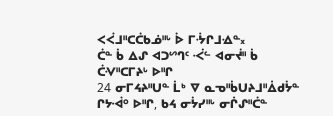ᐸᐹᒧᐦᑕᑖᑲᓅᐦᒡ ᐆ ᒥᔻᒋᒧᐎᓐ᙮
ᑖᓐ ᑳ ᐃᔑ ᐊᑐᔥᒉᑦ ᑆᓪ ᐊᓂᔫᐦ ᑳ ᑖᐺᐦᑕᒥᔨᒡ ᐅᐦᒋ
24 ᓂᒥᔦᔨᐦᑌᓐ ᒫᒃ ᐁ ᓇᓀᐦᑳᑌᔨᒧᐦᐄᑯᔮᓐ ᒋᔭᐙᐤ ᐅᐦᒋ, ᑲᔦ ᓂᔮᓯᐦᒡ ᓂᒌᔑᐦᑖᓐ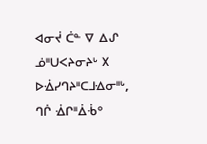ᐊᓂᔫ ᑖᓐ ᐁ ᐃᔑ ᓅᐦᑌᐸᔨᓂᔨᒡ ᙭ ᐅᐐᓯᒉᔨᐦᑕᒧᐎᓂᐦᒡ, ᒉᒌ ᐐᒋᐦᐄᒀᐤ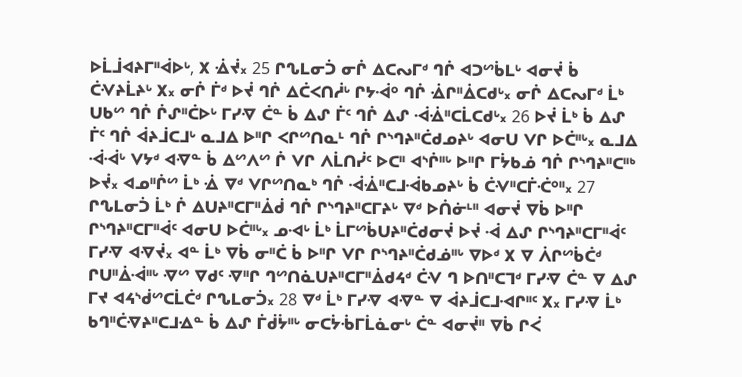ᐅᒫᒨᐊᔨᒥᐦᐋᐅᒡ, ᙭ ᐐᔫ᙮ 25 ᒋᔐᒪᓂᑑ ᓂᒌ ᐃᑕᔓᒥᒄ ᒉᒌ ᐊᑐᔥᑳᒪᒡ ᐊᓂᔫ ᑳ ᑖᐺᔨᒫᔨᒡ ᙭᙮ ᓂᒌ ᒦᒄ ᐅᔫ ᒉᒌ ᐃᑖᐸᑎᓲᒡ ᒋᔭᐙᐤ ᒉᒌ ᐐᒋᐦᐄᑕᑯᒡ᙮ ᓂᒌ ᐃᑕᔓᒥᒄ ᒫᒃ ᑌᑲᔥ ᒉᒌ ᒌᔑᐦᑖᐅᒡ ᒥᓯᐌ ᑖᓐ ᑳ ᐃᔑ ᒦᑦ ᒉᒌ ᐃᔑ ᐙᐐᐦᑕᒫᑕᑯᒡ᙮ 26 ᐅᔫ ᒫᒃ ᑳ ᐃᔑ ᒦᑦ ᒉᒌ ᐋᔨᒨᑕᒧᒡ ᓇᒧᐃ ᐅᐦᒋ ᐸᒋᔥᑎᓇᒻ ᒉᒌ ᒋᔅᒉᔨᐦᑖᑯᓄᔨᒡ ᐊᓂᑌ ᐯᒋ ᐅᑖᐦᒡ᙮ ᓇᒧᐃ ᐙᐙᒡ ᐯᔭᒄ ᐊᐌᓐ ᑳ ᐃᔥᐱᔥ ᒌ ᐯᒋ ᐱᒫᑎᓰᑦ ᐅᑕᐦ ᐊᔅᒌᐦᒡ ᐅᐦᒋ ᒥᔮᑲᓅ ᒉᒌ ᒋᔅᒉᔨᐦᑕᐦᒃ ᐅᔫ᙮ ᐊᓄᐦᒌᔥ ᒫᒃ ᐐ ᐁᒄ ᐯᒋᔥᑎᓇᒃ ᒉᒌ ᐙᐐᐦᑕᒧᐙᑲᓄᔨᒡ ᑳ ᑖᐺᐦᑕᒦᑣᐤᐦ᙮ 27 ᒋᔐᒪᓂᑑ ᒫᒃ ᒌ ᐃᑌᔨᐦᑕᒥᐦᐄᑰ ᒉᒌ ᒋᔅᒉᔨᐦᑕᒥᔨᒡ ᐁᒄ ᐅᑏᓃᒻᐦ ᐊᓂᔫ ᐁᑳ ᐅᐦᒋ ᒋᔅᒉᔨᐦᑕᒥᐦᐋᑦ ᐊᓂᑌ ᐅᑖᐦᒡ᙮ ᓄᐗᒡ ᒫᒃ ᒫᒥᔥᑳᑌᔨᐦᑖᑯᓂᔫ ᐅᔫ ᐙ ᐃᔑ ᒋᔅᒉᔨᐦᑕᒥᐦᐋᑦ ᒥᓯᐌ ᐊᐌᔫ᙮ ᐊᓐ ᒫᒃ ᐁᑳ ᓂᐦᑖ ᑳ ᐅᐦᒋ ᐯᒋ ᒋᔅᒉᔨᐦᑖᑯᓅᐦᒡ ᐁᐅᒄ ᙭ ᐁ ᐲᒋᔥᑳᑖᒄ ᒋᑌᐦᐄᐙᐦᒡ ᐌᔥ ᐁᑯᑦ ᐌᐦᒋ ᒉᔥᑎᓈᑌᔨᐦᑕᒥᐦᐄᑯᔦᒄ ᑖᐺ ᒉ ᐅᑎᐦᑕᒣᒄ ᒥᓯᐌ ᑖᓐ ᐁ ᐃᔑ ᒥᔪ ᐊᔦᔅᑰᔥᑕᒫᑖᒄ ᒋᔐᒪᓂᑑ᙮ 28 ᐁᒄ ᒫᒃ ᒥᓯᐌ ᐊᐌᓐ ᐁ ᐋᔨᒨᑕᒧᐗᒋᐦᑦ ᙭᙮ ᒥᓯᐌ ᒫᒃ ᑲᒉᐦᑖᐌᔨᐦᑕᒧᐎᓐ ᑳ ᐃᔑ ᒦᑰᔮᐦᒡ ᓂᑕᔮᒀᒥᒫᓈᓂᒡ ᑖᓐ ᐊᓂᔫᐦ ᐁᑳ ᒋᐹ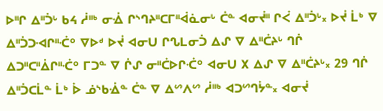ᐅᐦᒋ ᐃᐦᑑᒡ ᑲᔦ ᓲᐦᒃ ᓂᐐ ᒋᔅᒉᔨᐦᑕᒥᐦᐋᓈᓂᒡ ᑖᓐ ᐊᓂᔫᐦ ᒋᐹ ᐃᐦᑑᒡ᙮ ᐅᔫ ᒫᒃ ᐁ ᐃᐦᑑᑐᐗᒋᐦᑣᐤ ᐁᐅᒄ ᐅᔫ ᐊᓂᑌ ᒋᔐᒪᓂᑑ ᐃᔑ ᐁ ᐃᐦᑖᔨᒡ ᒉᒌ ᐃᑐᐦᑕᐦᐄᒋᐦᑣᐤ ᒥᑐᓐ ᐁ ᒌᔑ ᓂᐦᑖᐅᒋᑣᐤ ᐊᓂᑌ ᙭ ᐃᔑ ᐁ ᐃᐦᑖᔨᒡ᙮ 29 ᒉᒌ ᐃᐦᑑᑕᒫᓐ ᒫᒃ ᐆ ᓅᔅᑲᐐᓐ ᑖᓐ ᐁ ᐃᔥᐱᔥ ᓲᐦᒃ ᐊᑐᔥᒉᔮᓐ᙮ ᐊᓂᔫ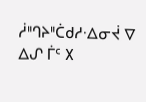ᓲᐦᒉᔨᐦᑖᑯᓱᐎᓂᔫ ᐁ ᐃᔑ ᒦᑦ ᙭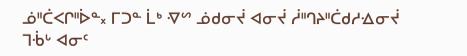ᓅᐦᑖᐸᒋᐦᐆᓐ᙮ ᒥᑐᓐ ᒫᒃ ᐌᔥ ᓅᑯᓂᔫ ᐊᓂᔫ ᓲᐦᒉᔨᐦᑖᑯᓱᐎᓂᔫ ᒣᒀᒡ ᐊᓂᑦ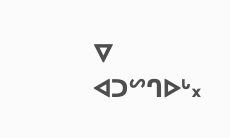ᐁ ᐊᑐᔥᒉᐅᒡ᙮